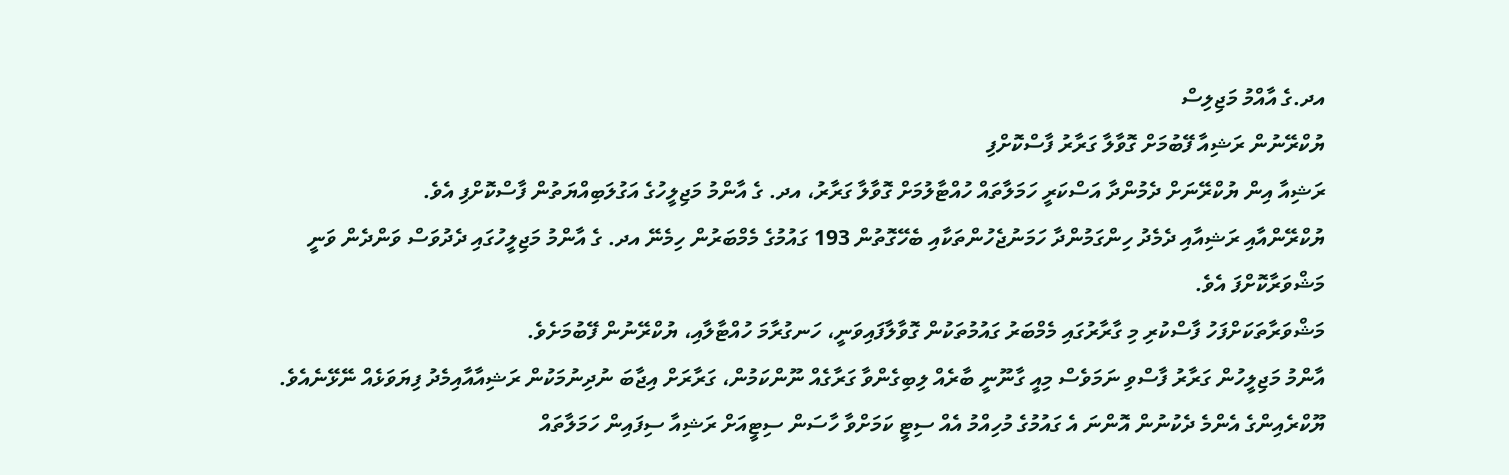އދ.ގެ އާއްމު މަޖިލިސް
ޔުކްރޭނުން ރަޝިއާ ފޭބުމަށް ގޮވާލާ ގަރާރު ފާސްކޮށްފި
ރަޝިއާ އިން ޔުކްރޭނަށް ދެމުންދާ އަސްކަރީ ހަމަލާތައް ހުއްޓާލުމަށް ގޮވާލާ ގަރާރު، އދ. ގެ އާންމު މަޖިލީހުގެ އަގުލަބިއްޔަތުން ފާސްކޮށްފި އެވެ.
ޔުކްރޭންއާއި ރަޝިއާއި ދެމެދު ހިންގަމުންދާ ހަމަނުޖެހުންތަކާއި ބެހޭގޮތުން 193 ގައުމުގެ މެމްބަރުން ހިމެނޭ އދ. ގެ އާންމު މަޖިލީހުގައި ދެދުވަސް ވަންދެން ވަނީ މަޝްވަރާކޮށްފަ އެވެ.
މަޝްވަރާތަކަށްފަހު ފާސްކުރި މި ގާރާރުގައި މެމްބަރު ގައުމުތަކުން ގޮވާލާފައިވަނީ، ހަނގުރާމަ ހުއްޓާލާއި، ޔުކްރޭނުން ފޭބުމަށެވެ.
އާންމު މަޖިލީހުން ގަރާރު ފާސްވި ނަމަވެސް މިއީ ގާނޫނީ ބާރެއް ލިބިގެންވާ ގަރާގެއް ނޫންކަމުން، ގަރާރަށް އިޖާބަ ނުދިނުމަކުން ރަޝިއާއާއިމެދު ފިޔަވަޅެއް ނޭޅޭނެއެވެ.
ޔޫކްރެއިންގެ އެންމެ ދެކުނުން އޮންނަ އެ ގައުމުގެ މުހިއްމު އެއް ސިޓީ ކަމަށްވާ ހާސަން ސިޓީއަށް ރަޝިއާ ސިފައިން ހަމަލާތައް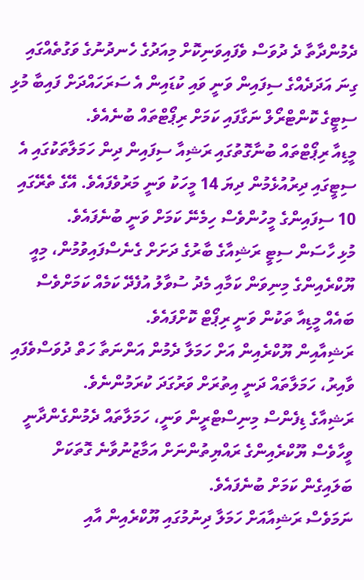ދެމުންދާތާ ދެ ދުވަސް ވެފައިވަނިކޮށް މިއަދުގެ ހެނދުނުގެ ވަގުތެއްގައި ގިނަ އަދަދެއްގެ ސިފައިން ވަނީ ވައި ކުޑައިން އެ ސަރަހައްދަށް ފައިބާ މުޅި ސިޓީގެ ކޮންޓްރޯލް ނަގާފައި ކަމަށް ރިޕޯޓްތައް ބުނެއެވެ.
މީޑިއާ ރިޕޯޓްތައް ބުނާގޮތުގައި ރަޝިއާ ސިފައިން ދިން ހަމަލާތަކުގައި އެ ސިޓީގައި ދިރުއުޅެމުން ދިޔަ 14 މީހަކު ވަނީ މަރުވެފައެވެ. އޭގެ ތެރޭގައި 10 ސިފައިންގެ މީހުންވެސް ހިމެނޭ ކަމަށް ވަނީ ބުނެފައެވެ.
މުޅި ހާސަން ސިޓީ ރަޝިއާގެ ބާރުގެ ދަށަށް ގެނެސްފައިވުމުން، މިއީ ޔޫކްރެއިންގެ މިނިވަން ކަމާއި މެދު ސުވާލު އުފެދޭ ކަމެއް ކަމަށްވެސް ބައެއް މީޑިއާ ތަކުން ވަނީ ރިޕޯޓް ކޮށްފައެވެ.
ރަޝިއާއިން ޔޫކްރެއިން އަށް ހަމަލާ ދެމުން އަންނަތާ ހަތް ދުވަސްވެފައި ވާއިރު، ހަމަލާތައް ދަނީ އިތުރަށް ވަރުގަދަ ކުރަމުންނެވެ.
ރަޝިއާގެ ޑިފެންސް މިނިސްޓްރީން ވަނީ، ހަމަލާތައް ދެމުންގެންދާނީ ވީހާވެސް ޔޫކްރެއިންގެ ރައްޔިތުންނަށް އަމާޒުނުވާނެ ގޮތަކަށް ބަލައިގެން ކަމަށް ބުނެފައެވެ.
ނަމަވެސް ރަޝިއާއަށް ހަމަލާ ދިނުމުގައި ޔޫކްރެއިން އާއި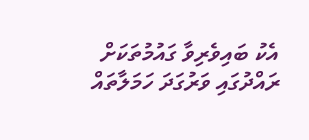އެކު ބައިވެރިވާ ގައުމުތަކަށް ރައްދުގައި ވަރުގަދަ ހަމަލާތައް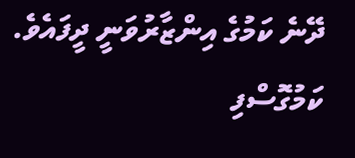ދޭނެ ކަމުގެ އިންޒާރުވަނީ ދީފައެވެ.
ކަމުގޮސްފި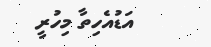އަޑުއެހިތާ މިހުރީ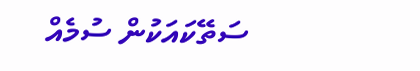ސަތޭކައަކުން ސުމެއް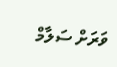ވަރަށް ސަލާމް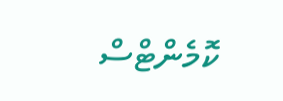ކޮމެންޓްސް